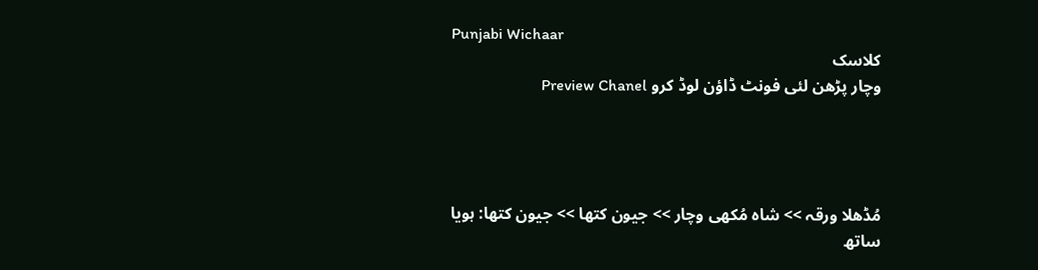Punjabi Wichaar
کلاسک
وچار پڑھن لئی فونٹ ڈاؤن لوڈ کرو Preview Chanel




مُڈھلا ورقہ >> شاہ مُکھی وچار >> جیون کتھا >> جیون کتھا: ہویا ساتھ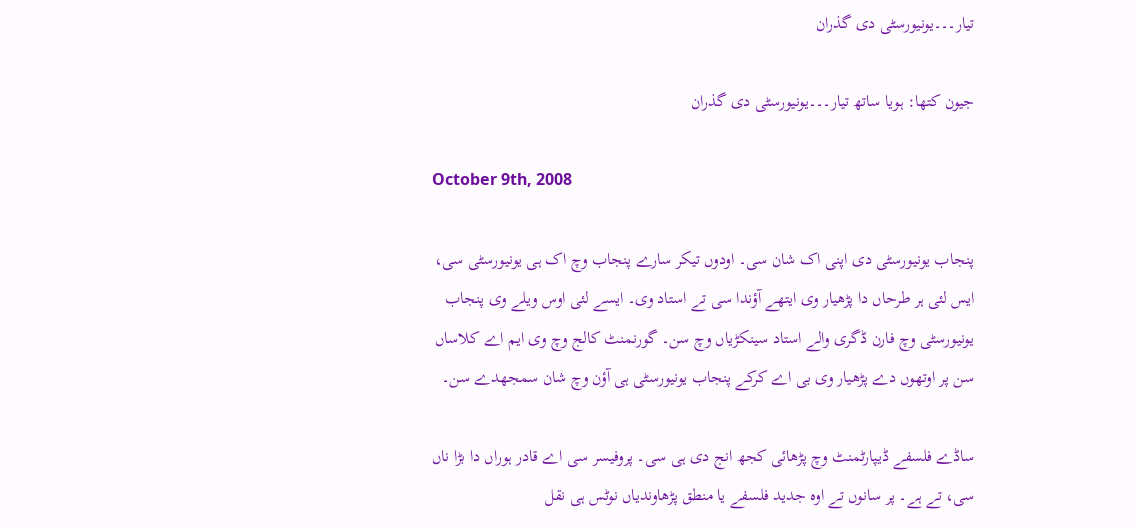تیار۔۔۔یونیورسٹی دی گذران

جیون کتھا: ہویا ساتھ تیار۔۔۔یونیورسٹی دی گذران

October 9th, 2008

پنجاب یونیورسٹی دی اپنی اک شان سی۔ اودوں تیکر سارے پنجاب وچ اک ہی یونیورسٹی سی، ایس لئی ہر طرحاں دا پڑھیار وی ایتھے آؤندا سی تے استاد وی۔ ایسے لئی اوس ویلے وی پنجاب یونیورسٹی وچ فارن ڈگری والے استاد سینکڑیاں وچ سن۔ گورنمنٹ کالج وچ وی ایم اے کلاساں سن پر اوتھوں دے پڑھیار وی بی اے کرکے پنجاب یونیورسٹی ہی آؤن وچ شان سمجھدے سن۔

ساڈے فلسفے ڈیپارٹمنٹ وچ پڑھائی کجھ انج دی ہی سی۔ پروفیسر سی اے قادر ہوراں دا بڑا ناں سی، تے ہے۔ پر سانوں تے اوہ جدید فلسفے یا منطق پڑھاوندیاں نوٹس ہی نقل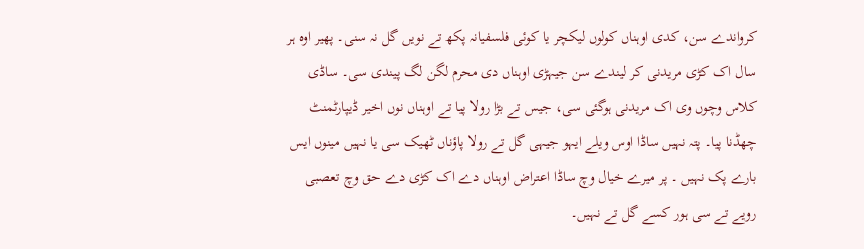کرواندے سن، کدی اوہناں کولوں لیکچر یا کوئی فلسفیانہ پکھ تے نویں گل نہ سنی۔ پھیر اوہ ہر سال اک کڑی مریدنی کر لیندے سن جیہڑی اوہناں دی محرم لگن لگ پیندی سی۔ ساڈی کلاس وچوں وی اک مریدنی ہوگئی سی، جیس تے بڑا رولا پیا تے اوہناں نوں اخیر ڈیپارٹمنٹ چھڈنا پیا۔ پتہ نہیں ساڈا اوس ویلے ایہو جیہی گل تے رولا پاؤناں ٹھیک سی یا نہیں مینوں ایس بارے پک نہیں ۔ پر میرے خیال وچ ساڈا اعتراض اوہناں دے اک کڑی دے حق وچ تعصبی رویے تے سی ہور کسے گل تے نہیں۔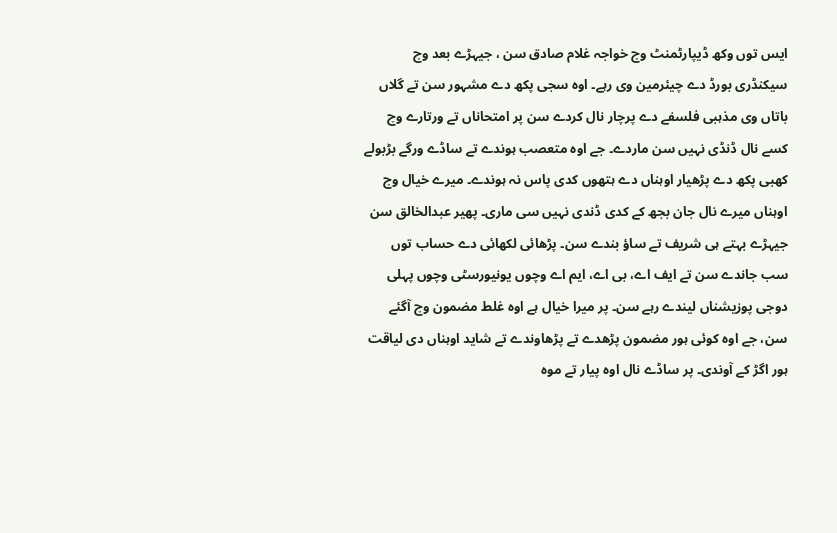ایس توں وکھ ڈیپارٹمنٹ وچ خواجہ غلام صادق سن ، جیہڑے بعد وچ سیکنڈری بورڈ دے چیئرمین وی رہے۔ اوہ سجی پکھ دے مشہور سن تے گلاں باتاں وی مذہبی فلسفے دے پرچار نال کردے سن پر امتحاناں تے ورتارے وچ کسے نال ڈنڈی نہیں سن ماردے۔ جے اوہ متعصب ہوندے تے ساڈے ورگے بڑبولے کھبی پکھ دے پڑھیار اوہناں دے ہتھوں کدی پاس نہ ہوندے۔ میرے خیال وچ اوہناں میرے نال جان بجھ کے کدی ڈندی نہیں سی ماری۔ پھیر عبدالخالق سن جیہڑے بہتے ہی شریف تے ساؤ بندے سن۔ پڑھائی لکھائی دے حساب توں سب جاندے سن تے ایف اے، بی اے، ایم اے وچوں یونیورسٹی وچوں پہلی دوجی پوزیشناں لیندے رہے سن۔ پر میرا خیال ہے اوہ غلط مضمون وچ آگئے سن، جے اوہ کوئی ہور مضمون پڑھدے تے پڑھاوندے تے شاید اوہناں دی لیاقت ہور اگڑ کے آوندی۔ پر ساڈے نال اوہ پیار تے موہ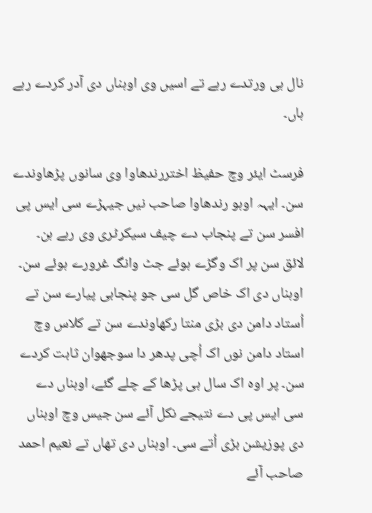نال ہی ورتدے رہے تے اسیں وی اوہناں دی آدر کردے رہے ہاں۔

فرسٹ ایئر وچ حفیظ اختررندھاوا وی سانوں پڑھاوندے سن۔ ایہہ اوہو رندھاوا صاحب نیں جیہڑے سی ایس پی افسر سن تے پنجاب دے چیف سیکرٹری وی رہے ہن۔ لائق سن پر اک وگڑے ہوئے جٹ وانگ غرورے ہوئے سن۔ اوہناں دی اک خاص گل سی جو پنجابی پیارے سن تے اُستاد دامن دی بڑی منتا رکھاوندے سن تے کلاس وچ استاد دامن نوں اک اُچی پدھر دا سوجھوان ثابت کردے سن۔ پر اوہ اک سال ہی پڑھا کے چلے گئے، اوہناں دے سی ایس پی دے نتیجے نکل آئے سن جیس وچ اوہناں دی پوزیشن بڑی اُتے سی۔ اوہناں دی تھاں تے نعیم احمد صاحب آئے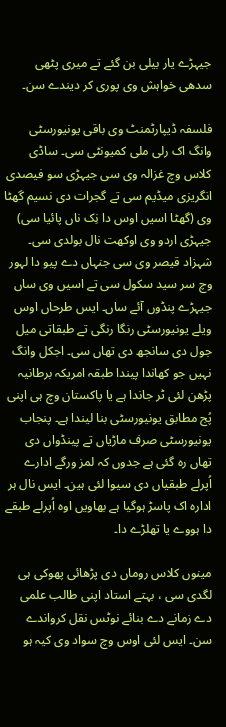جیہڑے یار بیلی بن گئے تے میری پٹھی سدھی خواہش وی پوری کر دیندے سن۔

فلسفہ ڈیپارٹمنٹ وی باقی یونیورسٹی وانگ اک رلی ملی کمیونٹی سی۔ ساڈی کلاس وچ غزالہ وی سی جیہڑی سو فیصدی انگریزی میڈیم سی تے گجرات دی نسیم گھٹا وی (گھٹا اسیں اوس دا نِک ناں پائیا سی) جیہڑی اردو وی اوکھت نال بولدی سی۔ شہزاد قیصر وی سی جنہاں دے پیو دا لہور وچ سر سید سکول سی تے اسیں وی ساں جیہڑے پنڈوں آئے ساں۔ ایس طرحاں اوس ویلے یونیورسٹی رنگا رنگی تے طبقاتی میل جول دی سانجھ دی تھاں سی۔ اجکل وانگ نہیں جو کھاندا پیندا طبقہ امریکہ برطانیہ پڑھن لئی ٹر جاندا ہے یا پاکستان وچ ہی اپنی پُج مطابق یونیورسٹی بنا لیندا ہے۔ پنجاب یونیورسٹی صرف ماڑیاں تے پینڈواں دی تھاں رہ گئی ہے جدوں کہ لمز ورگے ادارے اُپرلے طبقیاں دی سیوا لئی ہین۔ ایس نال ہر ادارہ اک پاسڑ ہوگیا ہے بھاویں اوہ اُپرلے طبقے دا ہووے یا تھلڑے دا۔

مینوں کلاس روماں دی پڑھائی پھوکی ہی لگدی سی ، بہتے استاد اپنی طالب علمی دے زمانے دے بنائے نوٹس نقل کرواندے سن۔ ایس لئی اوس وچ سواد وی کیہ ہو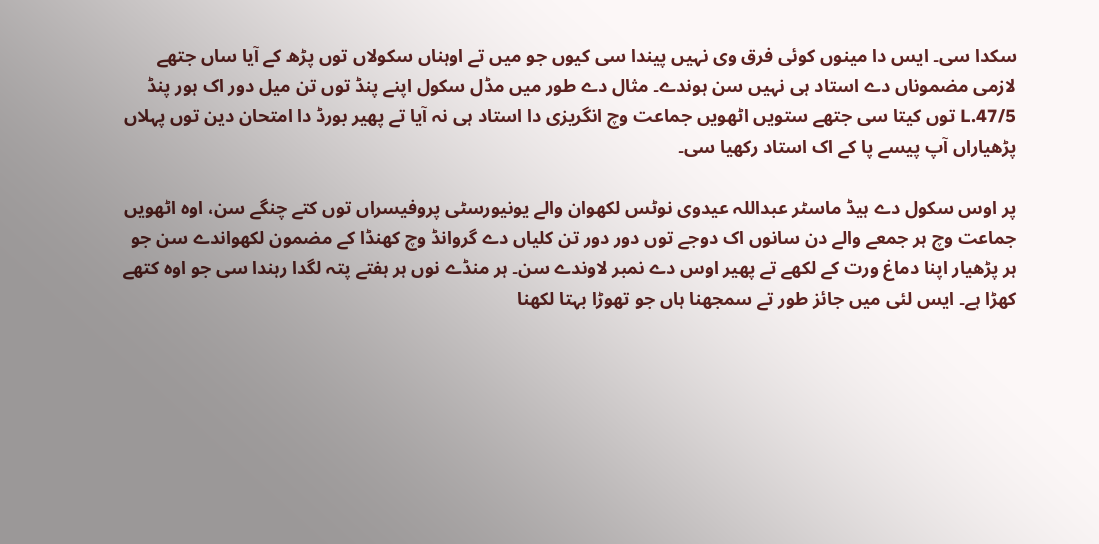سکدا سی۔ ایس دا مینوں کوئی فرق وی نہیں پیندا سی کیوں جو میں تے اوہناں سکولاں توں پڑھ کے آیا ساں جتھے لازمی مضموناں دے استاد ہی نہیں سن ہوندے۔ مثال دے طور میں مڈل سکول اپنے پنڈ توں تن میل دور اک ہور پنڈ 47/5.L توں کیتا سی جتھے ستویں اٹھویں جماعت وچ انگریزی دا استاد ہی نہ آیا تے پھیر بورڈ دا امتحان دین توں پہلاں پڑھیاراں آپ پیسے پا کے اک استاد رکھیا سی۔

پر اوس سکول دے ہیڈ ماسٹر عبداللہ عیدوی نوٹس لکھوان والے یونیورسٹی پروفیسراں توں کتے چنگے سن، اوہ اٹھویں جماعت وچ ہر جمعے والے دن سانوں اک دوجے توں دور دور تن کلیاں دے گروانڈ وچ کھنڈا کے مضمون لکھواندے سن جو ہر پڑھیار اپنا دماغ ورت کے لکھے تے پھیر اوس دے نمبر لاوندے سن۔ ہر منڈے نوں ہر ہفتے پتہ لگدا رہندا سی جو اوہ کتھے کھڑا ہے۔ ایس لئی میں جائز طور تے سمجھنا ہاں جو تھوڑا بہتا لکھنا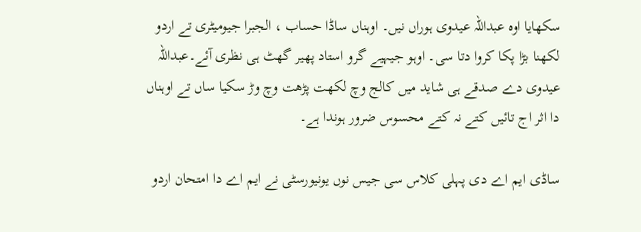سکھایا اوہ عبداللہ عیدوی ہوراں نیں۔ اوہناں ساڈا حساب ، الجبرا جیومیٹری تے اردو لکھنا بڑا پکا کروا دتا سی۔ اوہو جیہیے گرو استاد پھیر گھٹ ہی نظری آئے۔عبداللہ عیدوی دے صدقے ہی شاید میں کالج وچ لکھت پڑھت وچ وڑ سکیا ساں تے اوہناں دا اثر اج تائیں کتے نہ کتے محسوس ضرور ہوندا ہے۔

ساڈی ایم اے دی پہلی کلاس سی جیس نوں یونیورسٹی نے ایم اے دا امتحان اردو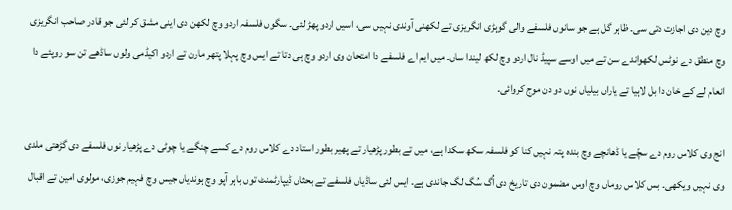وچ دین دی اجازت دتی سی۔ ظاہر گل ہے جو سانوں فلسفے والی گوہڑی انگریزی تے لکھنی آوندی نہیں سی، اسیں اردو پھڑ لئی۔ سگوں فلسفہ اردو وچ لکھن دی اینی مشق کر لئی جو قادر صاحب انگریزی وچ منطق دے نوٹس لکھواندے سن تے میں اوسے سپیڈ نال اردو وچ لکھ لیندا ساں۔ میں ایم اے فلسفے دا امتحان وی اردو وچ ہی دتا تے ایس وچ پہلا پتھر مارن تے اردو اکیڈمی ولوں ساڈھے تن سو روپئے دا انعام لے کے خان دا بل لاہیا تے یاراں بیلیاں نوں دو دن موج کروائی۔

انج وی کلاس روم دے سچّے یا ڈھانچے وچ بندہ پتہ نہیں کنا کو فلسفہ سکھ سکدا ہے، میں تے بطور پڑھیار تے پھیر بطور استاد دے کلاس روم دے کسے چنگے یا چوٹی دے پڑھیار نوں فلسفے دی گڑھتی ملدی وی نہیں ویکھی۔ بس کلاس روماں وچ اوس مضمون دی تاریخ دی اُگ سُگ لگ جاندی ہے۔ ایس لئی ساڈیاں فلسفے تے بحثاں ڈیپارٹمنٹ توں باہر آپو وچ ہوندیاں جیس وچ فہیم جوزی، مولوی امین تے اقبال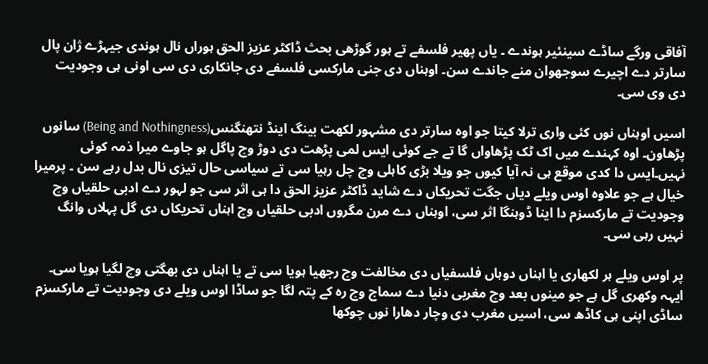آفاقی ورگے ساڈے سینئیر ہوندے ۔ یاں پھیر فلسفے تے ہور گوڑھی بحث ڈاکٹر عزیز الحق ہوراں نال ہوندی جیہڑے ژان پال سارتر دے اچیرے سوجھوان منے جاندے سن۔ اوہناں دی جنی مارکسی فلسفے دی جانکاری دی سی اونی ہی وجودیت دی وی سی۔

اسیں اوہناں نوں کئی واری ترلا کیتا جو اوہ سارتر دی مشہور لکھت بینگ اینڈ نتھنگنس(Being and Nothingness) سانوں پڑھاون۔ اوہ کہندے میں اک ٹک پڑھاواں گا تے جے کوئی ایس لمی پڑھت دی دوڑ وچ پاگل ہو جاوے میرا ذمہ کوئی نہیں۔ایس دا کدی موقع ہی نہ آیا کیوں جو ویلا بڑی کاہلی وچ چل رہیا سی تے سیاسی حال تیزی نال بدل رہے سن ۔ پرمیرا خیال ہے جو علاوہ اوس ویلے دیاں جگت تحریکاں دے شاید ڈاکٹر عزیز الحق دا ہی اثر سی جو لہور دے ادبی حلقیاں وچ وجودیت تے مارکسزم دا اینا ڈوہنگا اثر سی، اوہناں دے مرن مگروں ادبی حلقیاں وچ اہناں تحریکاں دی گل پہلاں وانگ نہیں رہی سی۔

پر اوس ویلے ہر لکھاری یا اہناں دوہاں فلسفیاں دی مخالفت وچ رجھیا ہویا سی تے یا اہناں دی بھگتی وچ لگیا ہویا سی۔ ایہہ وکھری گل ہے جو مینوں بعد وچ مغربی دنیا دے سماج وچ رہ کے پتہ لگا جو ساڈا اوس ویلے دی وجودیت تے مارکسزم ساڈی اپنی ہی کاڈھ سی، اسیں مغرب دی وچار دھارا نوں چوکھا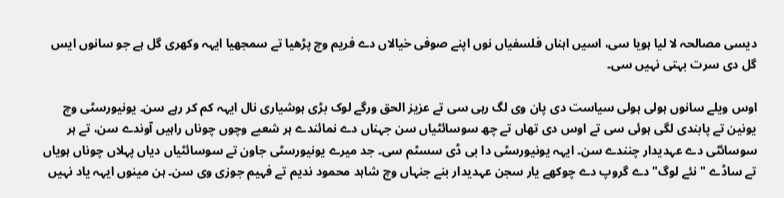دیسی مصالحہ لا لیا ہویا سی، اسیں اہناں فلسفیاں نوں اپنے صوفی خیالاں دے فریم وچ پڑھیا تے سمجھیا ایہہ وکھری گل ہے جو سانوں ایس گل دی سرت بہتی نہیں سی۔

اوس ویلے سانوں ہولی ہولی سیاست دی پان وی لگ رہی سی تے عزیز الحق ورگے لوک بڑی ہوشیاری نال ایہہ کم کر رہے سن۔ یونیورسٹی وچ یونین تے پابندی لگی ہوئی سی تے اوس دی تھاں تے چھ سوسائٹیاں سن جہناں دے نمائندے ہر شعبے وچوں چوناں راہیں آوندے سن، تے ہر سوسائٹی دے عہدیدار چنندے سن۔ ایہہ یونیورسٹی دا بی ڈی سسٹم سی۔ جد میرے یونیورسٹی جاون تے سوسائٹیاں دیاں پہلاں چوناں ہویاں تے ساڈے "نئے لوگ" دے گروپ دے چوکھے یار سجن عہدیدار بنے جنہاں وچ شاہد محمود ندیم تے فہیم جوزی وی سن۔ ہن مینوں ایہہ یاد نہیں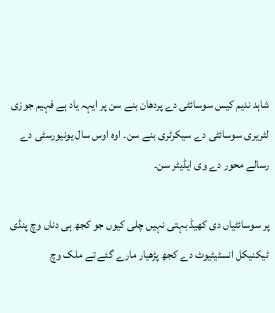شاہد ندیم کیس سوسائٹی دے پردھان بنے سن پر ایہہ یاد ہے فہیم جوزی لٹریری سوسائٹی دے سیکرٹری بنے سن۔ اوہ اوس سال یونیورسٹی دے رسالے محور دے وی ایڈیٹر سن۔

پر سوسائٹیاں دی کھیڈ بہتی نہیں چلی کیوں جو کجھ ہی دناں وچ پنڈی ٹیکنیکل انسٹیٹیوٹ دے کجھ پڑھیار مارے گئے تے ملک وچ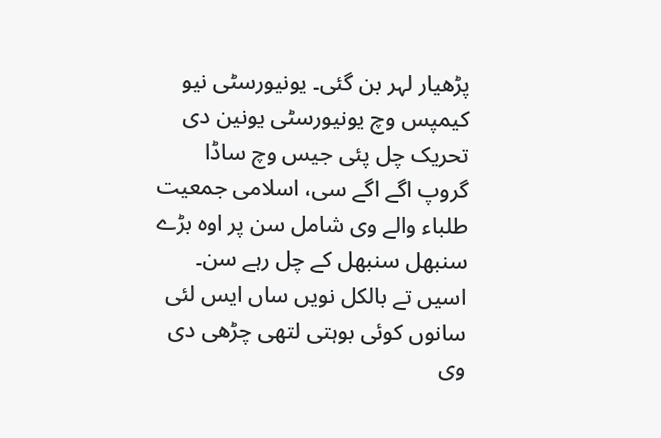پڑھیار لہر بن گئی۔ یونیورسٹی نیو کیمپس وچ یونیورسٹی یونین دی تحریک چل پئی جیس وچ ساڈا گروپ اگے اگے سی، اسلامی جمعیت طلباء والے وی شامل سن پر اوہ بڑے سنبھل سنبھل کے چل رہے سن۔ اسیں تے بالکل نویں ساں ایس لئی سانوں کوئی بوہتی لتھی چڑھی دی وی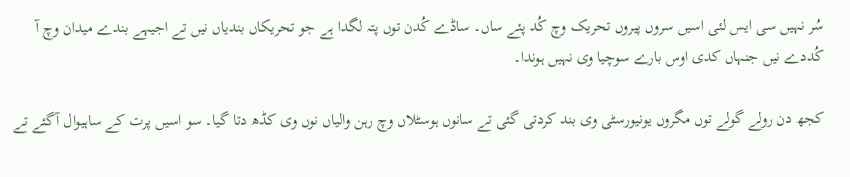سُر نہیں سی ایس لئی اسیں سروں پیروں تحریک وچ کُد پئے ساں۔ ساڈے کُدن توں پتہ لگدا ہے جو تحریکاں بندیاں نیں تے اجیہے بندے میدان وچ آ کُددے نیں جنہاں کدی اوس بارے سوچیا وی نہیں ہوندا۔

کجھ دن رولے گولے توں مگروں یونیورسٹی وی بند کردتی گئی تے سانوں ہوسٹلاں وچ رہن والیاں نوں وی کڈھ دتا گیا۔ سو اسیں پرت کے ساہیوال آگئے تے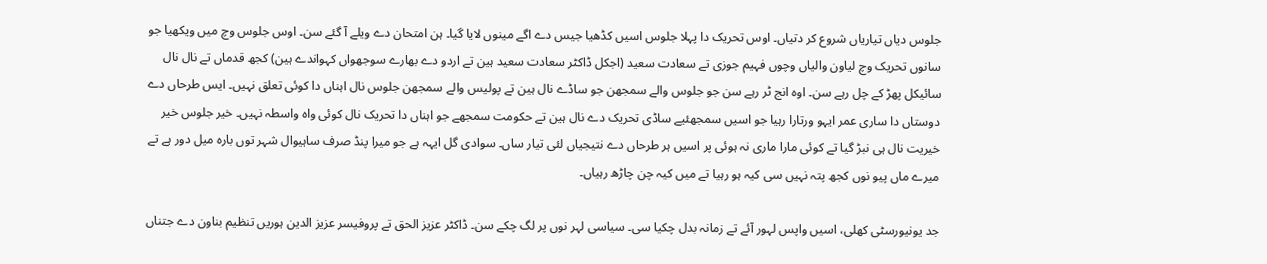جلوس دیاں تیاریاں شروع کر دتیاں۔ اوس تحریک دا پہلا جلوس اسیں کڈھیا جیس دے اگے مینوں لایا گیا۔ ہن امتحان دے ویلے آ گئے سن۔ اوس جلوس وچ میں ویکھیا جو سانوں تحریک وچ لیاون والیاں وچوں فہیم جوزی تے سعادت سعید (اجکل ڈاکٹر سعادت سعید ہین تے اردو دے بھارے سوجھواں کہواندے ہین) کجھ قدماں تے نال نال سائیکل پھڑ کے چل رہے سن۔ اوہ انج ٹر رہے سن جو جلوس والے سمجھن جو ساڈے نال ہین تے پولیس والے سمجھن جلوس نال اہناں دا کوئی تعلق نہیں۔ ایس طرحاں دے دوستاں دا ساری عمر ایہو ورتارا رہیا جو اسیں سمجھئیے ساڈی تحریک دے نال ہین تے حکومت سمجھے جو اہناں دا تحریک نال کوئی واہ واسطہ نہیں۔ خیر جلوس خیر خیریت نال ہی نبڑ گیا تے کوئی مارا ماری نہ ہوئی پر اسیں ہر طرحاں دے نتیجیاں لئی تیار ساں۔ سوادی گل ایہہ ہے جو میرا پنڈ صرف ساہیوال شہر توں بارہ میل دور ہے تے میرے ماں پیو نوں کجھ پتہ نہیں سی کیہ ہو رہیا تے میں کیہ چن چاڑھ رہیاں۔

جد یونیورسٹی کھلی، اسیں واپس لہور آئے تے زمانہ بدل چکیا سی۔ سیاسی لہر نوں پر لگ چکے سن۔ ڈاکٹر عزیز الحق تے پروفیسر عزیز الدین ہوریں تنظیم بناون دے جتناں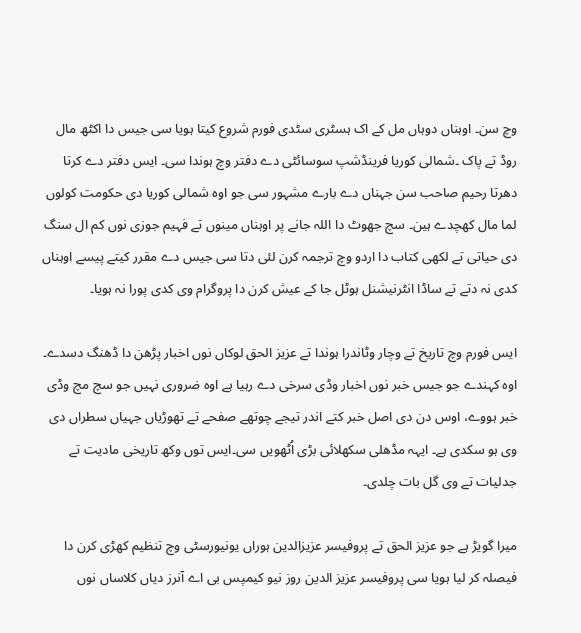وچ سن۔ اوہناں دوہاں مل کے اک ہسٹری سٹدی فورم شروع کیتا ہویا سی جیس دا اکٹھ مال روڈ تے پاک ۔شمالی کوریا فرینڈشپ سوسائٹی دے دفتر وچ ہوندا سی۔ ایس دفتر دے کرتا دھرتا رحیم صاحب سن جہناں دے بارے مشہور سی جو اوہ شمالی کوریا دی حکومت کولوں لما مال کھچدے ہین۔ سچ جھوٹ دا اللہ جانے پر اوہناں مینوں تے فہیم جوزی نوں کم ال سنگ دی حیاتی تے لکھی کتاب دا اردو وچ ترجمہ کرن لئی دتا سی جیس دے مقرر کیتے پیسے اوہناں کدی نہ دتے تے ساڈا انٹرنیشنل ہوٹل جا کے عیش کرن دا پروگرام وی کدی پورا نہ ہویا۔

ایس فورم وچ تاریخ تے وچار وٹاندرا ہوندا تے عزیز الحق لوکاں نوں اخبار پڑھن دا ڈھنگ دسدے۔ اوہ کہندے جو جیس خبر نوں اخبار وڈی سرخی دے رہیا ہے اوہ ضروری نہیں جو سچ مچ وڈی خبر ہووے، اوس دن دی اصل خبر کتے اندر تیجے چوتھے صفحے تے تھوڑیاں جہیاں سطراں دی وی ہو سکدی ہے۔ ایہہ مڈھلی سکھلائی بڑی اُٹھویں سی۔ایس توں وکھ تاریخی مادیت تے جدلیات تے وی گل بات چلدی۔

میرا گویڑ ہے جو عزیز الحق تے پروفیسر عزیزالدین ہوراں یونیورسٹی وچ تنظیم کھڑی کرن دا فیصلہ کر لیا ہویا سی پروفیسر عزیز الدین روز نیو کیمپس بی اے آنرز دیاں کلاساں نوں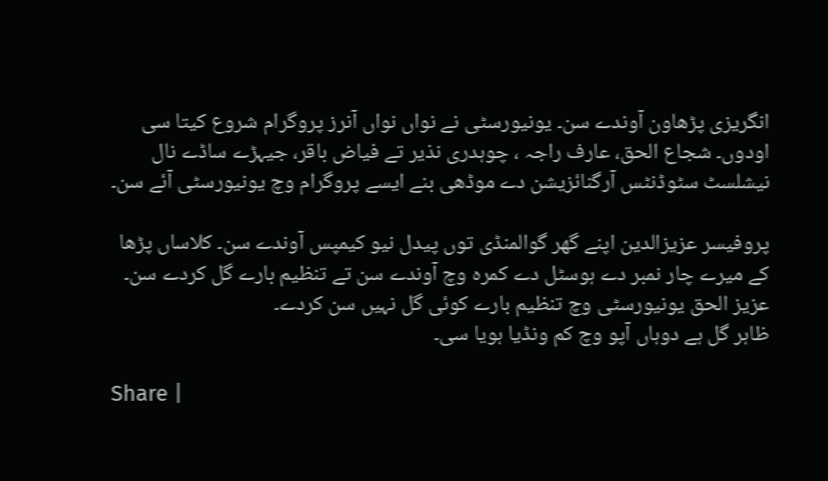انگریزی پڑھاون آوندے سن۔ یونیورسٹی نے نواں نواں آنرز پروگرام شروع کیتا سی اودوں۔ شجاع الحق، عارف راجہ ، چوہدری نذیر تے فیاض باقر، جیہڑے ساڈے نال نیشلسٹ سٹوڈنٹس آرگنائزیشن دے موڈھی بنے ایسے پروگرام وچ یونیورسٹی آئے سن۔

پروفیسر عزیزالدین اپنے گھر گوالمنڈی توں پیدل نیو کیمپس آوندے سن۔ کلاساں پڑھا کے میرے چار نمبر دے ہوسٹل دے کمرہ وچ آوندے سن تے تنظیم بارے گل کردے سن۔ عزیز الحق یونیورسٹی وچ تنظیم بارے کوئی گل نہیں سن کردے۔
ظاہر گل ہے دوہاں آپو وچ کم ونڈیا ہویا سی۔

Share |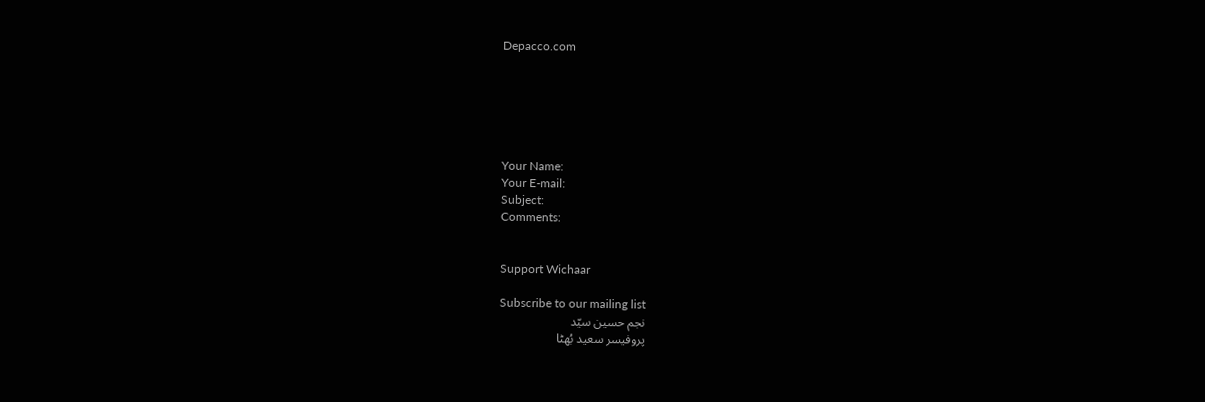Depacco.com






Your Name:
Your E-mail:
Subject:
Comments:


Support Wichaar

Subscribe to our mailing list
نجم حسین سیّد
پروفیسر سعید بُھٹا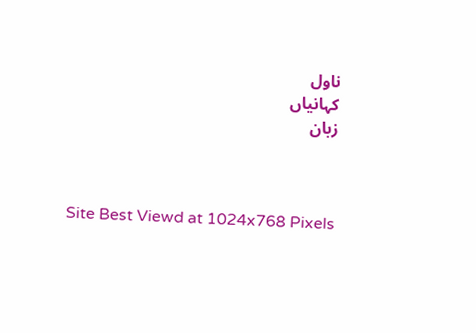ناول
کہانیاں
زبان



Site Best Viewd at 1024x768 Pixels